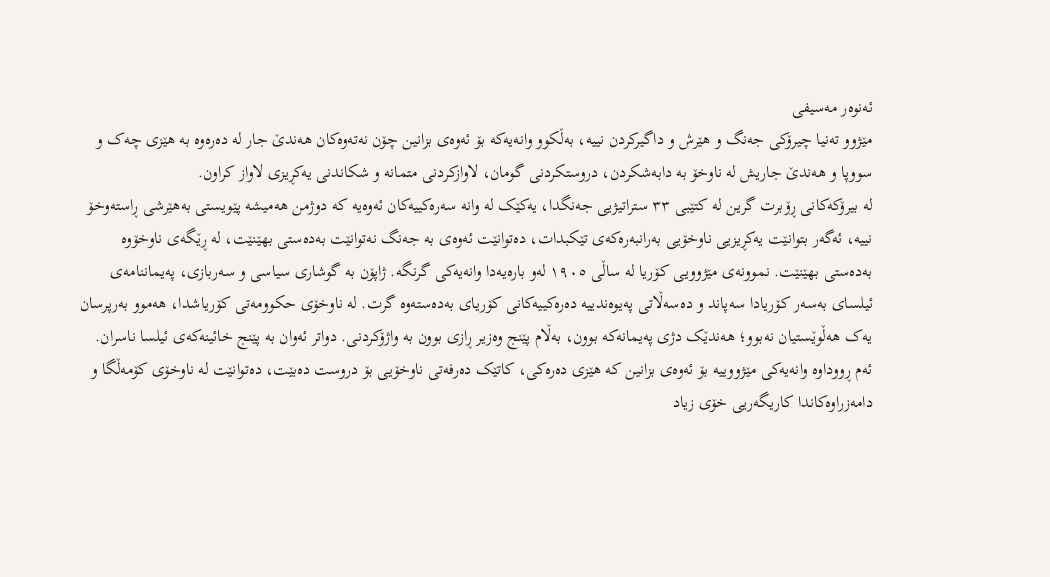ئەنوەر مەسیفی
مێژوو تەنیا چیرۆکی جەنگ و هێرش و داگیرکردن نییە، بەڵکوو وانەیەکە بۆ ئەوەی بزانین چۆن نەتەوەکان هەندێ جار لە دەرەوە بە هێزی چەک و سووپا و هەندێ جاریش لە ناوخۆ بە دابەشکردن، دروستکردنی گومان، لاوازکردنی متمانە و شکاندنی یەکڕیزی لاواز کراون.
لە بیرۆکەکانی ڕۆبرت گرین لە کتێبی ٣٣ ستراتیژیی جەنگدا، یەکێک لە وانە سەرەکییەکان ئەوەیە کە دوژمن هەمیشە پێویستی بەهێرشی ڕاستەوخۆ نییە، ئەگەر بتوانێت یەکڕیزیی ناوخۆیی بەرانبەرەکەی تێکبدات، دەتوانێت ئەوەی بە جەنگ نەتوانێت بەدەستی بهێنێت، لە ڕێگەی ناوخۆوە بەدەستی بهێنێت. نموونەی مێژوویی کۆریا لە ساڵی ١٩٠٥ لەو بارەیەدا وانەیەکی گرنگە. ژاپۆن بە گوشاری سیاسی و سەربازی، پەیماننامەی ئیلسای بەسەر کۆریادا سەپاند و دەسەڵاتی پەیوەندییە دەرەکییەکانی کۆریای بەدەستەوە گرت. لە ناوخۆی حکوومەتی کۆریاشدا، هەموو بەرپرسان یەک هەڵوێستیان نەبوو؛ هەندێک دژی پەیمانەکە بوون، بەڵام پێنج وەزیر ڕازی بوون بە واژۆکردنی. دواتر ئەوان بە پێنج خائینەکەی ئیلسا ناسران.
ئەم ڕووداوە وانەیەکی مێژووییە بۆ ئەوەی بزانین کە هێزی دەرەکی، کاتێک دەرفەتی ناوخۆیی بۆ دروست دەبێت، دەتوانێت لە ناوخۆی کۆمەڵگا و دامەزراوەکاندا کاریگەریی خۆی زیاد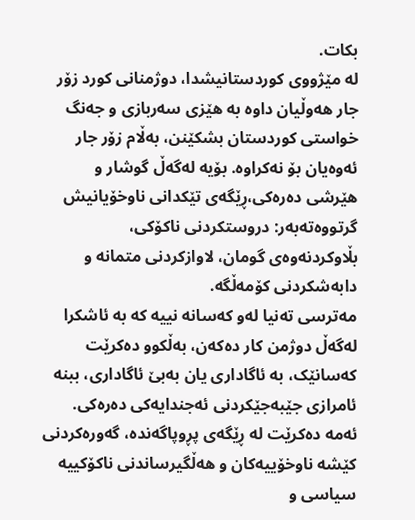بکات.
لە مێژووی کوردستانیشدا، دوژمنانی کورد زۆر جار هەوڵیان داوە بە هێزی سەربازی و جەنگ خواستی کوردستان بشکێنن، بەڵام زۆر جار ئەوەیان بۆ نەکراوە. بۆیە لەگەڵ گوشار و هێرشی دەرەکی،ڕێگەی تێکدانی ناوخۆیانیش گرتووەتەبەر: دروستکردنی ناکۆکی، بڵاوکردنەوەی گومان، لاوازکردنی متمانە و دابەشکردنی کۆمەڵگە.
مەترسی تەنیا لەو کەسانە نییە کە بە ئاشکرا لەگەڵ دوژمن کار دەکەن، بەڵکوو دەکرێت کەسانێک، بە ئاگاداری یان بەبێ ئاگاداری، ببنە ئامرازی جێبەجێکردنی ئەجندایەکی دەرەکی. ئەمە دەکرێت لە ڕێگەی پڕوپاگەندە، گەورەکردنی کێشە ناوخۆییەکان و هەڵگیرساندنی ناکۆکییە سیاسی و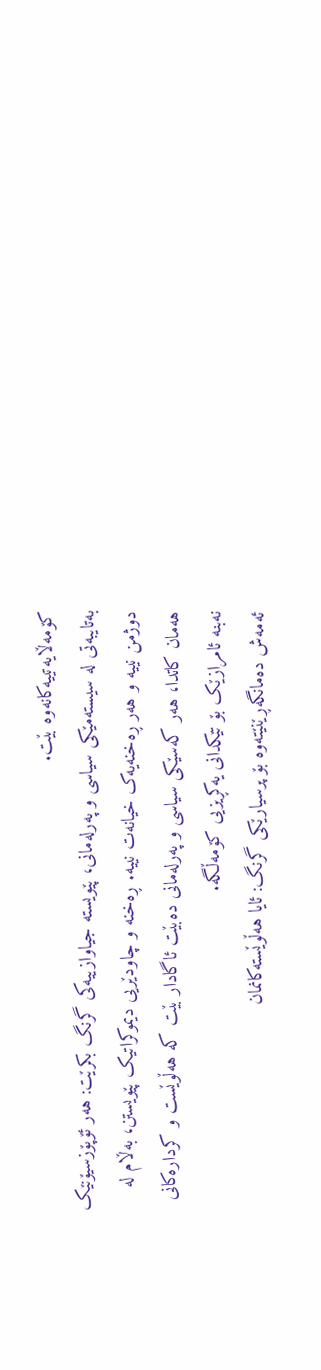کۆمەڵایەتییەکانەوە بێت.
بەتایبەتی لە سیستەمێکی سیاسی و پەرلەمانی، پێویستە جیاوازییەکی گرنگ بکرێت: هەر ئۆپۆزسیۆنێک دوژمن نییە و هەر ڕەخنەیەک خیانەت نییە. ڕەخنە و چاودێریی دیموکراتیک پێویستن، بەڵام لە هەمان کاتدا، هەر کەسێکی سیاسی و پەرلەمانی دەبێت ئاگادار بێت کە هەڵوێست و کردارەکانی نەبنە ئامرازێک بۆ تێکدانی یەکڕیزیی کۆمەڵگە.
ئەمەش دەمانگەڕێنێتەوە بۆ پرسیارێکی گرنگ: ئایا هەڵوێستەکانمان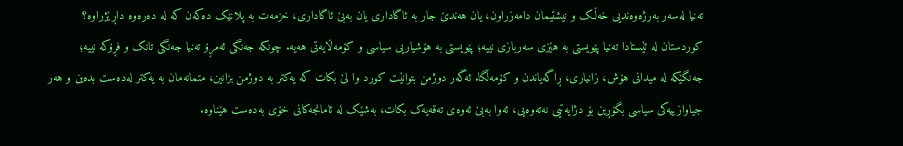تەنیا لەسەر بەرژەوەندیی خەڵک و نیشتیمان دامەزراون، یان هەندێ جار بە ئاگاداری یان بەبێ ئاگاداری، خزمەت بە پلانێک دەکەن کە لە دەرەوە داڕێژراوە؟ کوردستان لە ئێستادا تەنیا پێویستی بە هێزی سەربازی نییە؛ پێویستی بە هۆشیاریی سیاسی و کۆمەڵایەتی هەیە. چونکە جەنگی ئەمڕۆ تەنیا جەنگی تانک و فڕۆکە نییە؛ جەنگێکە لە میدانی هۆش، زانیاری، ڕاگەیاندن و کۆمەڵگا. ئەگەر دوژمن بتوانێت کورد وا لێ بکات کە یەکتر بە دوژمن بزانین، متمانەمان بە یەکتر لەدەست بدەین و هەر جیاوازییەکی سیاسی بگۆڕین بۆ دژایەتیی نەتەوەیی، ئەوا بەبێ ئەوەی تەقەیەک بکات، بەشێک لە ئامانجەکانی خۆی بەدەست هێناوە.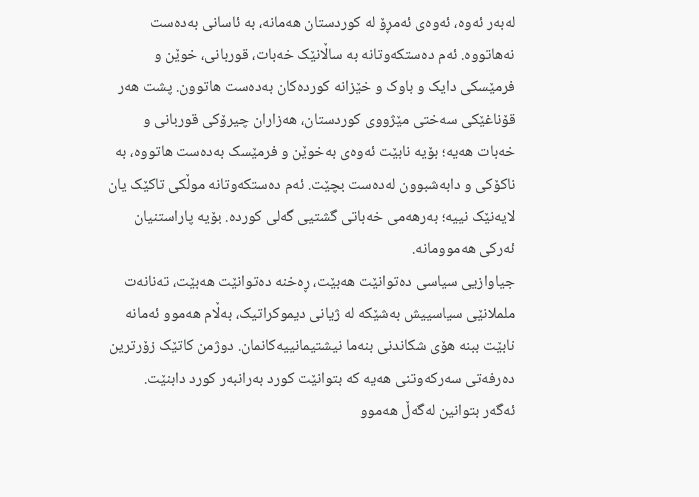لەبەر ئەوە، ئەوەی ئەمڕۆ لە کوردستان هەمانە، بە ئاسانی بەدەست نەهاتووە. ئەم دەستکەوتانە بە ساڵانێک خەبات، قوربانی، خوێن و فرمێسکی دایک و باوک و خێزانە کوردەکان بەدەست هاتوون. پشت هەر قۆناغێکی سەختی مێژووی کوردستان، هەزاران چیرۆکی قوربانی و خەبات هەیە؛ بۆیە نابێت ئەوەی بەخوێن و فرمێسک بەدەست هاتووە، بە ناکۆکی و دابەشبوون لەدەست بچێت. ئەم دەستکەوتانە موڵکی تاکێک یان لایەنێک نییە؛ بەرهەمی خەباتی گشتیی گەلی کوردە. بۆیە پاراستنیان ئەرکی هەموومانە.
جیاوازیی سیاسی دەتوانێت هەبێت، ڕەخنە دەتوانێت هەبێت، تەنانەت ململانێی سیاسییش بەشێکە لە ژیانی دیموکراتیک، بەڵام هەموو ئەمانە نابێت ببنە هۆی شکاندنی بنەما نیشتیمانییەکانمان. دوژمن کاتێک زۆرترین دەرفەتی سەرکەوتنی هەیە کە بتوانێت کورد بەرانبەر کورد دابنێت.
ئەگەر بتوانین لەگەڵ هەموو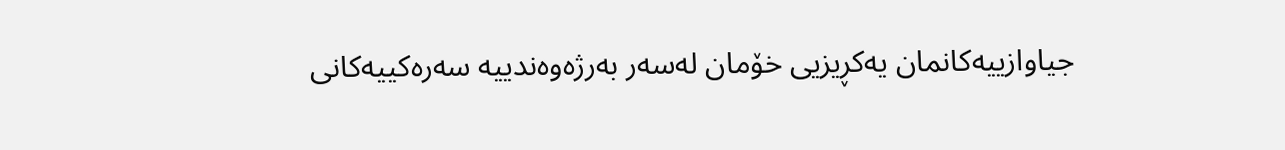جیاوازییەکانمان یەکڕیزیی خۆمان لەسەر بەرژەوەندییە سەرەکییەکانی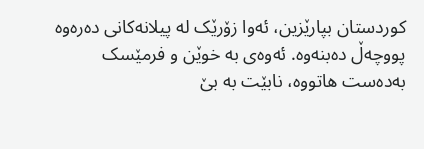کوردستان بپارێزین، ئەوا زۆرێک لە پیلانەکانی دەرەوە پووچەڵ دەبنەوە. ئەوەی بە خوێن و فرمێسک بەدەست هاتووە، نابێت بە بێ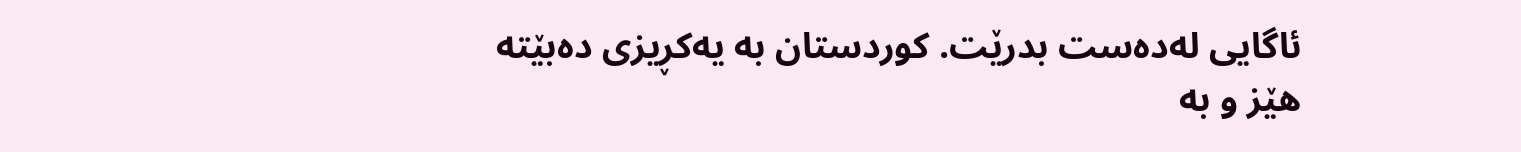ئاگایی لەدەست بدرێت. کوردستان بە یەکڕیزی دەبێتە هێز و بە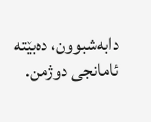دابەشبوون، دەبێتە ئامانجی دوژمن.